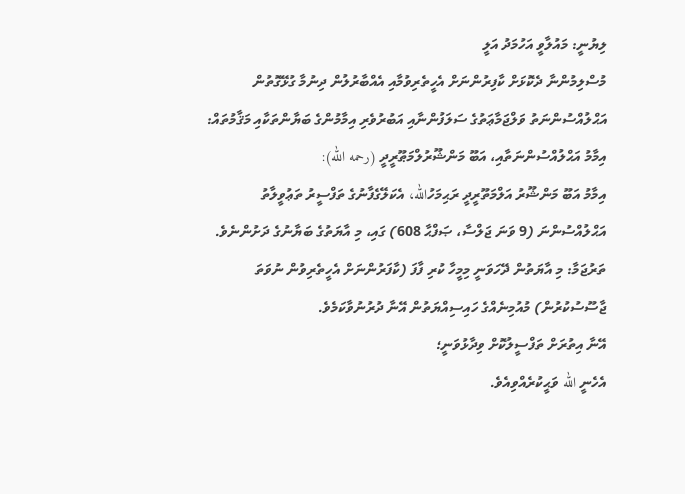ލިޔުނީ: މައުލާވީ އަހުމަދު އަލީ
މުސްލިމުންނާ ދެކޮޅަށް ކާފިރުންނަށް އެހީތެރިވުމާއި އެއްބާރުލުން ދިނުމާ ގުޅޭގޮތުން އަޙްލުއްސުންނަތު ވަލްޖަމާޢަތުގެ ސަލަފުންނާއި އަބުރުވެރި އިމާމުންގެ ބަޔާންތަކާއި މަޤާމުތައް:
އިމާމު އަޙްލުއްސުންނަތާއި، އަބޫ މަންޝޫރުލްމަޠޫރީދީ (رحمه الله):
އިމާމު އަބޫ މަންޝޫރު އަލްމަތޫރީދީ ރަޙިމަހުالله، އެކަލޭގެފާނުގެ ތަފްސީރު ތަޢުވީލާތު އަޙްލުއްސުންނަ (9 ވަނަ ޖަލްސާ، ޞަފްޙާ 608) ގައި، މި އާޔަތުގެ ބަޔާނުގެ ދަށުންނެވެ.
ތަރުޖަމާ: މި އާޔަތުން ދޭހަވަނީ މިމީހާ ކުރި ފާފަ (ކާފަރުންނަށް އެހީތެރިވުން ނުވަތަ ޖާސޫސުކުރުން) މުއުމިނެއްގެ ހައިސިއްޔަތުން އޭނާ ދުރުނުވާކަމެވެ.
އޭނާ އިތުރަށް ތަފްސީލުކޮށް ވިދާޅުވަނީ؛
އެހެނީ الله ވަޙީކުރެއްވިއެވެ.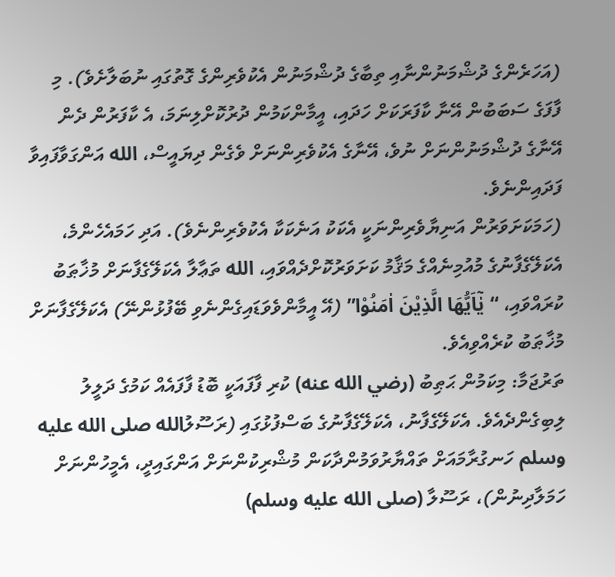(އަހަރެންގެ ދުޝްމަނުންނާއި ތިބާގެ ދުޝްމަނުން އެކުވެރިންގެ ގޮތުގައި ނުބަލާށެވެ). މި ފާފަގެ ސަބަބުން އޭނާ ކާފަރަކަށް ހަދައި، އީމާންކަމުން ދުރުކޮށްލިނަމަ، އެ ކާފަރުން ދެން އޭނާގެ ދުޝްމަނުންނަށް ނުވެ، އޭނާގެ އެކުވެރިންނަށް ވެގެން ދިޔައީސް، الله އަންގަވާފައިވާ ފަދައިންނެވެ.
(ހަމަކަށަވަރުން އަނިޔާވެރިންނަކީ އެކަކު އަނެކަކާ އެކުވެރިންނެވެ). އަދި ހަމައެހެންމެ، އެކަލޭގެފާނުގެ މުއުމިނެއްގެ މަޤާމު ކަށަވަރުކޮށްދެއްވައި، الله ތަޢާލާ އެކަލޭގެފާނަށް މުޚާޠަބު ކުރައްވައި، “يٰۤاَيُّهَا الَّذِيْنَ اٰمَنُوْا” (އޭ އީމާންވެވަޑައިގެންނެވި ބޭފުޅުންނޭ) އެކަލޭގެފާނަށް މުޚާޠަބު ކުރެއްވިއެވެ.
ތަރުޖަމާ: މިކަމުން ޙަޠިބު (رضي الله عنه) ކުރި ފާފައަކީ ބޮޑު ފާފައެއް ކަމުގެ ދަލީލު ލިބިގެންދެއެވެ. އެކަލޭގެފާނު، އެކަލޭގެފާނުގެ ބަސްފުޅުގައި (ރަސޫލުالله صلى الله عليه وسلم ހަނގުރާމައަށް ތައްޔާރުވަމުންދާކަން މުޝްރިކުންނަށް އަންގައިދީ، އެމީހުންނަށް ހަމަލާދިނުން)، ރަސޫލާ (صلى الله عليه وسلم)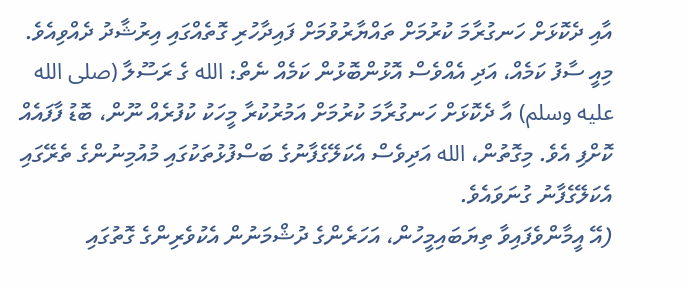އާއި ދެކޮޅަށް ހަނގުރާމަ ކުރުމަށް ތައްޔާރުވުމަށް ފައިދާހުރި ގޮތެއްގައި އިރުޝާދު ދެއްވިއެވެ.
މިއީ ސާފު ކަމެއް، އަދި އެއްވެސް އޮޅުންބޮޅުން ކަމެއް ނެތް: الله ގެ ރަސޫލާ (صلى الله عليه وسلم) އާ ދެކޮޅަށް ހަނގުރާމަ ކުރުމަށް އަމުރުކުރާ މީހަކު ކުފުރެއް ނޫން، ބޮޑު ފާފައެއް ކޮށްފި އެވެ. މިގޮތުން، الله އަދިވެސް އެކަލޭގެފާނުގެ ބަސްފުޅުތަކުގައި މުއުމިނުންގެ ތެރޭގައި އެކަލޭގެފާނު ގުނަވައެވެ.
(އޭ އީމާންވެފައިވާ ތިޔަބައިމީހުން، އަހަރެންގެ ދުޝްމަނުން އެކުވެރިންގެ ގޮތުގައި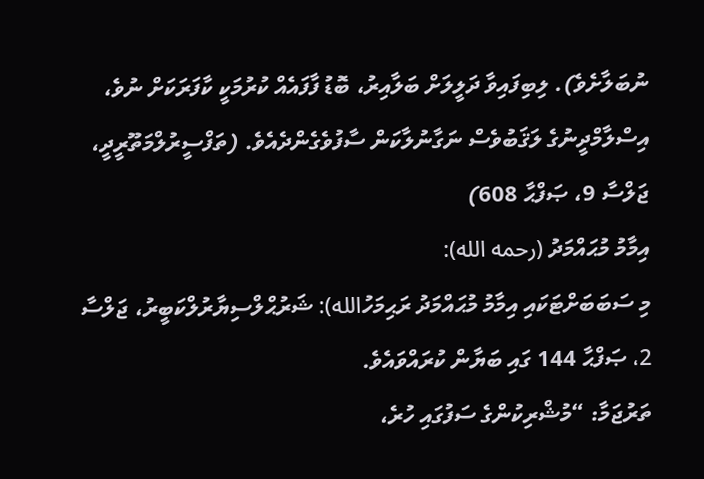ނުބަލާށެވެ). ލިބިފައިވާ ދަލީލަށް ބަލާއިރު، ބޮޑު ފާފައެއް ކުރުމަކީ ކާފަރަކަށް ނުވެ، އިސްލާމްދީނުގެ ލަޤަބުވެސް ނަގާނުލާކަން ސާފުވެގެންދެއެވެ. (ތަފްސީރުލްމަތޫރީދީ، ޖަލްސާ 9، ޞަފްޙާ 608)
އިމާމު މުޙައްމަދު (رحمه الله):
މި ސަބަބަށްޓަކައި އިމާމު މުޙައްމަދު ރަޙިމަހުالله): ޝަރުޙްލްސިޔާރުލްކަބީރު، ޖަލްސާ 2، ޞަފްޙާ 144 ގައި ބަޔާން ކުރައްވައެވެ.
ތަރުޖަމާ: “މުޝްރިކުންގެ ސަފުގައި ހުރެ،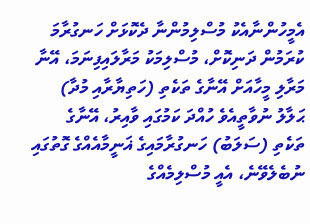އެމީހުންނާއެކު މުސްލިމުންނާ ދެކޮޅަށް ހަނގުރާމަ ކުރަމުން ދަނިކޮށް، މުސްލިމަކު މަރާލައިފިނަމަ، އޭނާ މަރާލި މީހާއަށް އޭނާގެ ތަކެތި (ހަތިޔާރާއި މުދާ) ޙަލާލު ނުވާތީއެވެ ހުއްދަ ކަމުގައި ވާއިރު، އޭނާގެ ތަކެތި (ސަލަބު) ހަނގުރާމައިގެ ޣަނީމާއެއްގެ ގޮތުގައި ނުބެލެވޭނެ، އެއީ މުސްލިމެއްގެ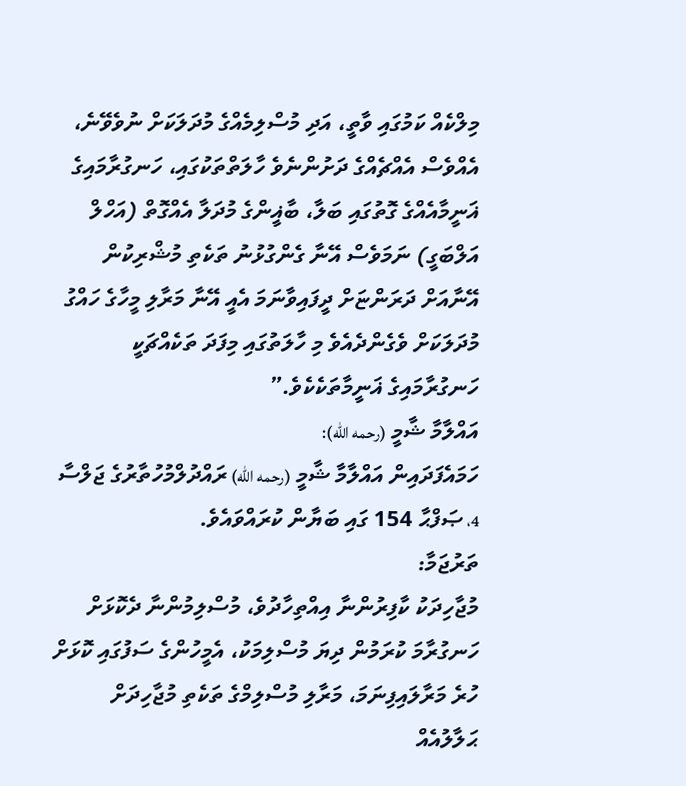މިލްކެއް ކަމުގައި ވާތީ، އަދި މުސްލިމެއްގެ މުދަލަކަށް ނުވެވޭނެ، އެއްވެސް އެއްޗެއްގެ ދަށުންނެވެ ހާލަތްތަކުގައި، ހަނގުރާމައިގެ ޣަނީމާއެއްގެ ގޮތުގައި ބަލާ، ބާޣީންގެ މުދަލާ އެއްގޮތް (އަހްލް އަލްބަގީ) ނަމަވެސް އޭނާ ގެންގުޅުނު ތަކެތި މުޝްރިކުން އޭނާއަށް ދަރަންޏަށް ދީފައިވާނަމަ އެއީ އޭނާ މަރާލި މީހާގެ ހައްގު މުދަލަކަށް ވެގެންދެއެވެ މި ހާލަތުގައި މިފަދަ ތަކެއްޗަކީ ހަނގުރާމައިގެ ޣަނީމާތަކެކެވެ.”
އައްލާމާ ޝާމީ (رحمه الله):
ހަމައެފަދައިން އައްލާމާ ޝާމީ (رحمه الله) ރައްދުލްމުހުތާރުގެ ޖަލްސާ 4، ޞަފްޙާ 154 ގައި ބަޔާން ކުރައްވައެވެ.
ތަރުޖަމާ:
މުޖާހިދަކު ކާފިރުންނާ އިއްތިހާދުވެ، މުސްލިމުންނާ ދެކޮޅަށް ހަނގުރާމަ ކުރަމުން ދިޔަ މުސްލިމަކު، އެމީހުންގެ ސަފުގައި ކޮޅަށް ހުރެ މަރާލައިފިނަމަ، މަރާލި މުސްލިމްގެ ތަކެތި މުޖާހިދަށް ޙަލާލުއެއް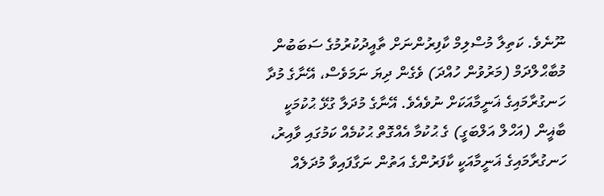ނޫނެވެ. ކަތިލާ މުސްލިމް ކާފިރުންނަށް ތާއީދުކުރުމުގެ ސަބަބުން މުބާޙްލްދަމް (މަރުވުން ހުއްދަ) ވެގެން ދިޔަ ނަމަވެސް، އޭނާގެ މުދާ ހަނގުރާމައިގެ ޣަނީމާއަކަށް ނުވެއެވެ. އޭނާގެ މުދަލާ ގުޅޭ ޙުކުމަކީ ބާޣީން (އަހްލް އަލްބަގީ) ގެ ޙުކުމާ އެއްގޮތް ޙުކުމެއް ކަމުގައި ވާއިރު، ހަނގުރާމައިގެ ޣަނީމާއަކީ ކާފަރުންގެ އަތުން ނަގާފައިވާ މުދަލެއް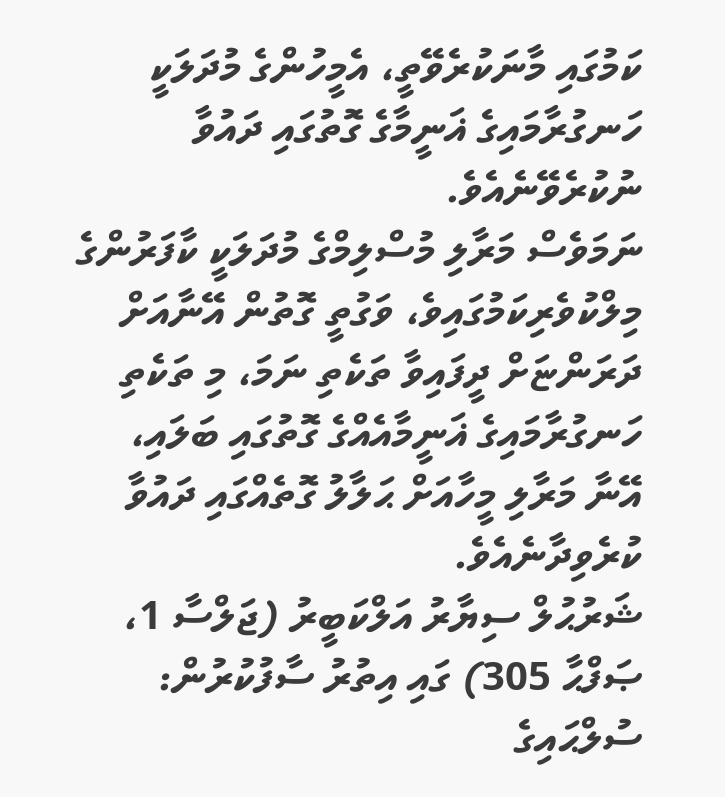ކަމުގައި މާނަކުރެވޭތީ، އެމީހުންގެ މުދަލަކީ ހަނގުރާމައިގެ ޣަނީމާގެ ގޮތުގައި ދައުވާ ނުކުރެވޭނެއެވެ.
ނަމަވެސް މަރާލި މުސްލިމްގެ މުދަލަކީ ކާފަރުންގެ މިލްކުވެރިކަމުގައިވެ، ވަގުތީ ގޮތުން އޭނާއަށް ދަރަންޏަށް ދީފައިވާ ތަކެތި ނަމަ، މި ތަކެތި ހަނގުރާމައިގެ ޣަނީމާއެއްގެ ގޮތުގައި ބަލައި، އޭނާ މަރާލި މީހާއަށް ޙަލާލު ގޮތެއްގައި ދައުވާ ކުރެވިދާނެއެވެ.
ޝަރުޙުލް ސިޔާރު އަލްކަބީރު (ޖަލްސާ 1، ޞަފްޙާ 305) ގައި އިތުރު ސާފުކުރުން:
ސުލްޙައިގެ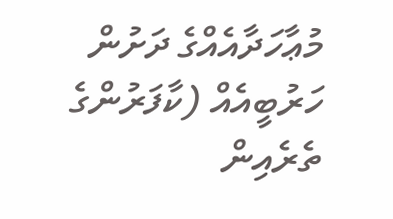މުޢާހަދާއެއްގެ ދަށުން ހަރުބީއެއް (ކާފަރުންގެ ތެރެއިން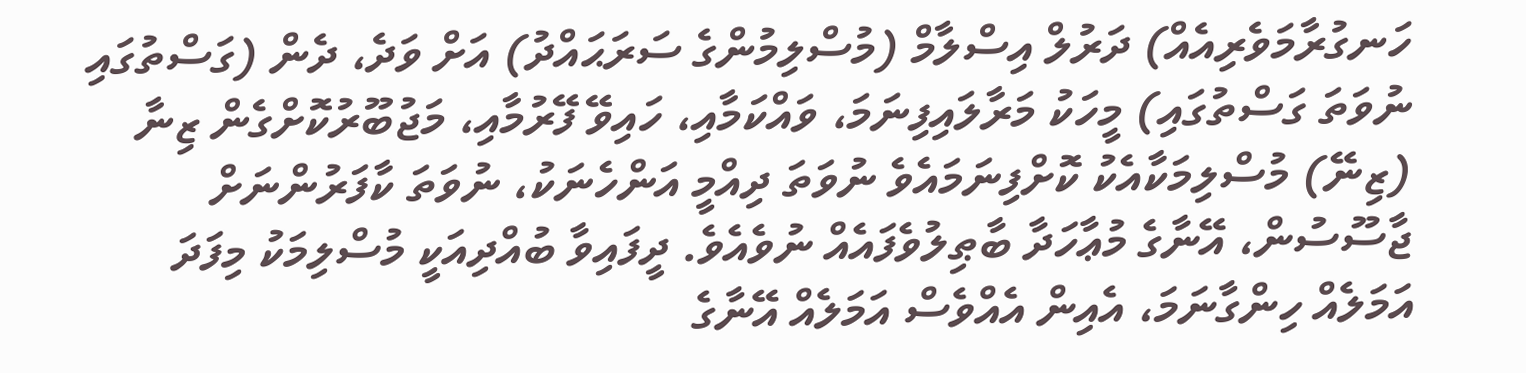ހަނގުރާމަވެރިއެއް) ދަރުލް އިސްލާމް (މުސްލިމުންގެ ސަރަޙައްދު) އަށް ވަދެ، ދެން (ގަސްތުގައި ނުވަތަ ގަސްތުގައި) މީހަކު މަރާލައިފިނަމަ، ވައްކަމާއި، ހައިވޭ ފޭރުމާއި، މަޖުބޫރުކޮށްގެން ޒިނާ (ޒިނޭ) މުސްލިމަކާއެކު ކޮށްފިނަމައެވެ ނުވަތަ ދިއްމީ އަންހެނަކު، ނުވަތަ ކާފަރުންނަށް ޖާސޫސުން، އޭނާގެ މުޢާހަދާ ބާޠިލުވެފައެއް ނުވެއެވެ. ދީފައިވާ ބުއްދިއަކީ މުސްލިމަކު މިފަދަ އަމަލެއް ހިންގާނަމަ، އެއިން އެއްވެސް އަމަލެއް އޭނާގެ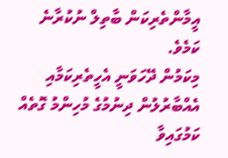އީމާންތެރިކަން ބާތިލް ނުކުރާނެ ކަމެވެ.
މިކަމުން ދޭހަވަނީ އެހީތެރިކަމާއި އެއްބާރުލުން ދިނުމުގެ މުހިންމު ގޮތެއް ކަމުގައިވާ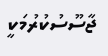ޖާސޫސުކުރުމަކީ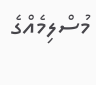މުސްލިމެއްގެ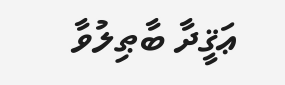ޢަޤީދާ ބާޠިލުވާ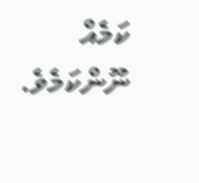ކަމެއް ނޫންކަމެވެ.